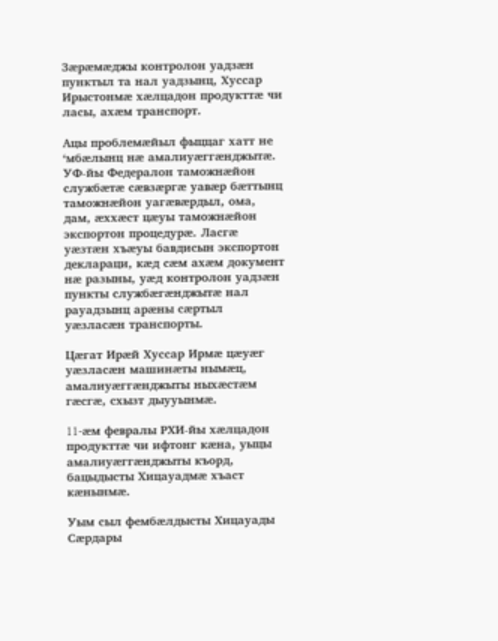Зæрæмæджы контролон уадзæн пунктыл та нал уадзынц, Хуссар Ирыстонмæ хæлцадон продукттæ чи ласы, ахæм транспорт.

Ацы проблемæйыл фыццаг хатт не ‘мбæлынц нæ амалиуæггæнджытæ. УФ-йы Федералон таможнæйон службæтæ сæвзæргæ уавæр бæттынц таможнæйон уагæвæрдыл, ома, дам, æххæст цæуы таможнæйон экспортон процедурæ. Ласгæ уæзтæн хъæуы бавдисын экспортон деклараци, кæд сæм ахæм документ нæ разыны, уæд контролон уадзæн пункты службæгæнджытæ нал рауадзынц арæны сæртыл уæзласæн транспорты.

Цæгат Ирæй Хуссар Ирмæ цæуæг уæзласæн машинæты нымæц, амалиуæггæнджыты ныхæстæм гæсгæ, схызт дыууынмæ.

11-æм февралы РХИ-йы хæлцадон продукттæ чи ифтонг кæна, уыцы амалиуæггæнджыты къорд, бацыдысты Хицауадмæ хъаст кæнынмæ.

Уым сыл фембæлдысты Хицауады Сæрдары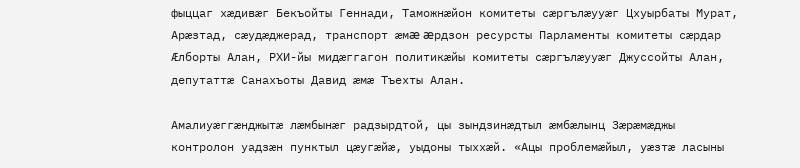фыццаг хæдивæг Бекъойты Геннади, Таможнæйон комитеты сæргълæууæг Цхуырбаты Мурат, Арæзтад, сæудæджерад, транспорт æмæ æрдзон ресурсты Парламенты комитеты сæрдар Æлборты Алан, РХИ-йы мидæггагон политикæйы комитеты сæргълæууæг Джуссойты Алан, депутаттæ Санахъоты Давид æмæ Тъехты Алан.

Амалиуæггæнджытæ лæмбынæг радзырдтой, цы зындзинæдтыл æмбæлынц Зæрæмæджы контролон уадзæн пунктыл цæугæйæ, уыдоны тыххæй. «Ацы проблемæйыл, уæзтæ ласыны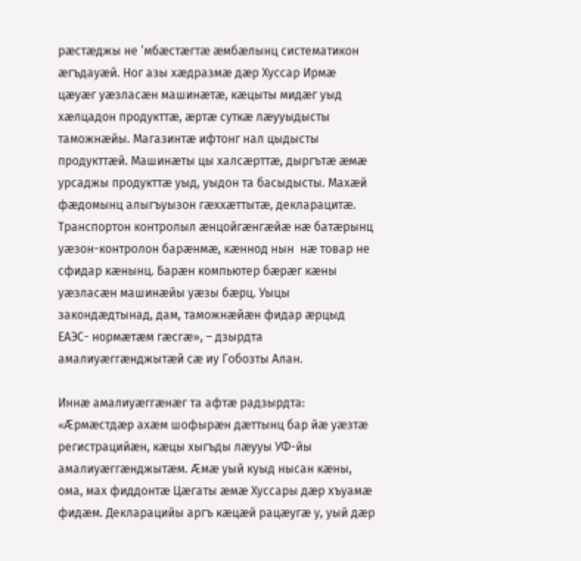рæстæджы не ‘мбæстæгтæ æмбæлынц систематикон æгъдауæй. Ног азы хæдразмæ дæр Хуссар Ирмæ цæуæг уæзласæн машинæтæ, кæцыты мидæг уыд хæлцадон продукттæ, æртæ суткæ лæууыдысты таможнæйы. Магазинтæ ифтонг нал цыдысты продукттæй. Машинæты цы халсæрттæ, дыргътæ æмæ урсаджы продукттæ уыд, уыдон та басыдысты. Махæй фæдомынц алыгъуызон гæххæттытæ, декларацитæ. Транспортон контролыл æнцойгæнгæйæ нæ батæрынц уæзон-контролон барæнмæ, кæннод нын  нæ товар не сфидар кæнынц. Барæн компьютер бæрæг кæны уæзласæн машинæйы уæзы бæрц. Уыцы закондæдтынад, дам, таможнæйæн фидар æрцыд ЕАЭС- нормæтæм гæсгæ», – дзырдта амалиуæггæнджытæй сæ иу Гобозты Алан.

Иннæ амалиуæггæнæг та афтæ радзырдта: «Æрмæстдæр ахæм шофырæн дæттынц бар йæ уæзтæ регистрацийæн, кæцы хыгъды лæууы УФ-йы амалиуæггæнджытæм. Æмæ уый куыд нысан кæны, ома, мах фиддонтæ Цæгаты æмæ Хуссары дæр хъуамæ фидæм. Декларацийы аргъ кæцæй рацæугæ у, уый дæр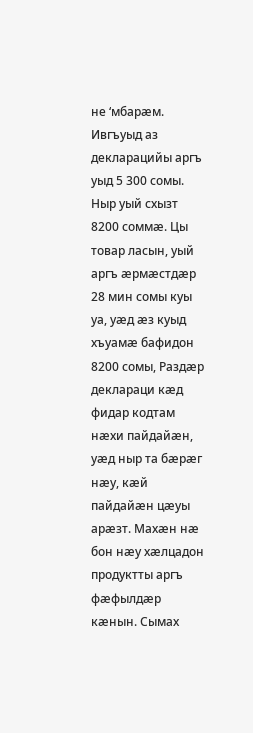не ‘мбарæм. Ивгъуыд аз декларацийы аргъ уыд 5 300 сомы. Ныр уый схызт 8200 соммæ. Цы товар ласын, уый аргъ æрмæстдæр 28 мин сомы куы уа, уæд æз куыд хъуамæ бафидон 8200 сомы, Раздæр деклараци кæд фидар кодтам нæхи пайдайæн, уæд ныр та бæрæг нæу, кæй пайдайæн цæуы арæзт. Махæн нæ бон нæу хæлцадон продуктты аргъ фæфылдæр кæнын. Сымах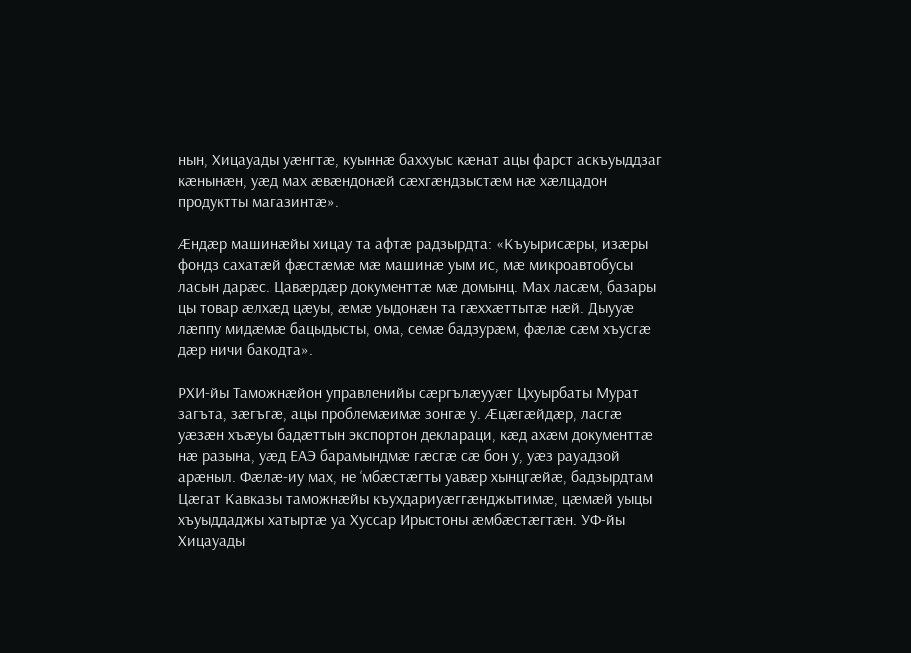нын, Хицауады уæнгтæ, куыннæ баххуыс кæнат ацы фарст аскъуыддзаг кæнынæн, уæд мах æвæндонæй сæхгæндзыстæм нæ хæлцадон продуктты магазинтæ».

Æндæр машинæйы хицау та афтæ радзырдта: «Къуырисæры, изæры фондз сахатæй фæстæмæ мæ машинæ уым ис, мæ микроавтобусы ласын дарæс. Цавæрдæр документтæ мæ домынц. Мах ласæм, базары цы товар æлхæд цæуы, æмæ уыдонæн та гæххæттытæ нæй. Дыууæ лæппу мидæмæ бацыдысты, ома, семæ бадзурæм, фæлæ сæм хъусгæ дæр ничи бакодта».

РХИ-йы Таможнæйон управленийы сæргълæууæг Цхуырбаты Мурат загъта, зæгъгæ, ацы проблемæимæ зонгæ у. Æцæгæйдæр, ласгæ уæзæн хъæуы бадæттын экспортон деклараци, кæд ахæм документтæ нæ разына, уæд ЕАЭ барамындмæ гæсгæ сæ бон у, уæз рауадзой арæныл. Фæлæ-иу мах, не ‘мбæстæгты уавæр хынцгæйæ, бадзырдтам Цæгат Кавказы таможнæйы къухдариуæггæнджытимæ, цæмæй уыцы хъуыддаджы хатыртæ уа Хуссар Ирыстоны æмбæстæгтæн. УФ-йы Хицауады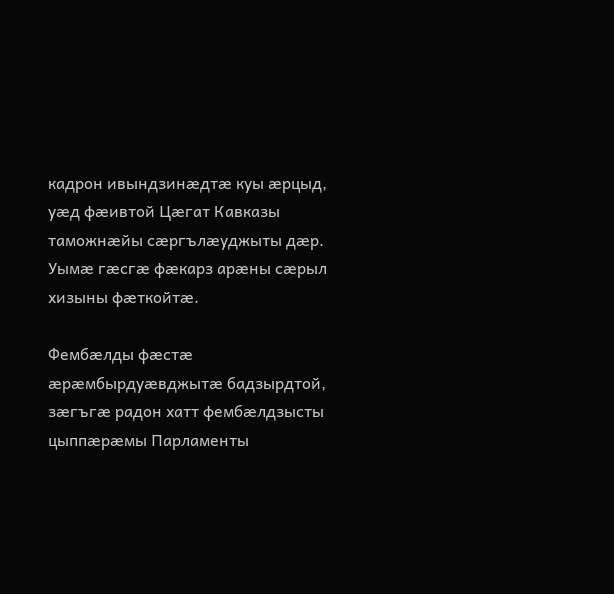кадрон ивындзинæдтæ куы æрцыд, уæд фæивтой Цæгат Кавказы таможнæйы сæргълæуджыты дæр. Уымæ гæсгæ фæкарз арæны сæрыл хизыны фæткойтæ.

Фембæлды фæстæ æрæмбырдуæвджытæ бадзырдтой, зæгъгæ радон хатт фембæлдзысты цыппæрæмы Парламенты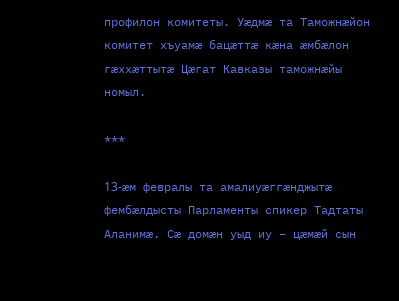профилон комитеты. Уæдмæ та Таможнæйон комитет хъуамæ бацæттæ кæна æмбæлон гæххæттытæ Цæгат Кавказы таможнæйы номыл.

***

13-æм февралы та амалиуæггæнджытæ фембæлдысты Парламенты спикер Тадтаты Аланимæ. Сæ домæн уыд иу – цæмæй сын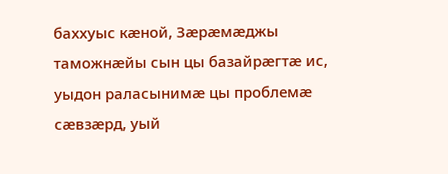баххуыс кæной, Зæрæмæджы таможнæйы сын цы базайрæгтæ ис, уыдон раласынимæ цы проблемæ сæвзæрд, уый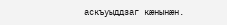аскъуыддзаг кæнынæн.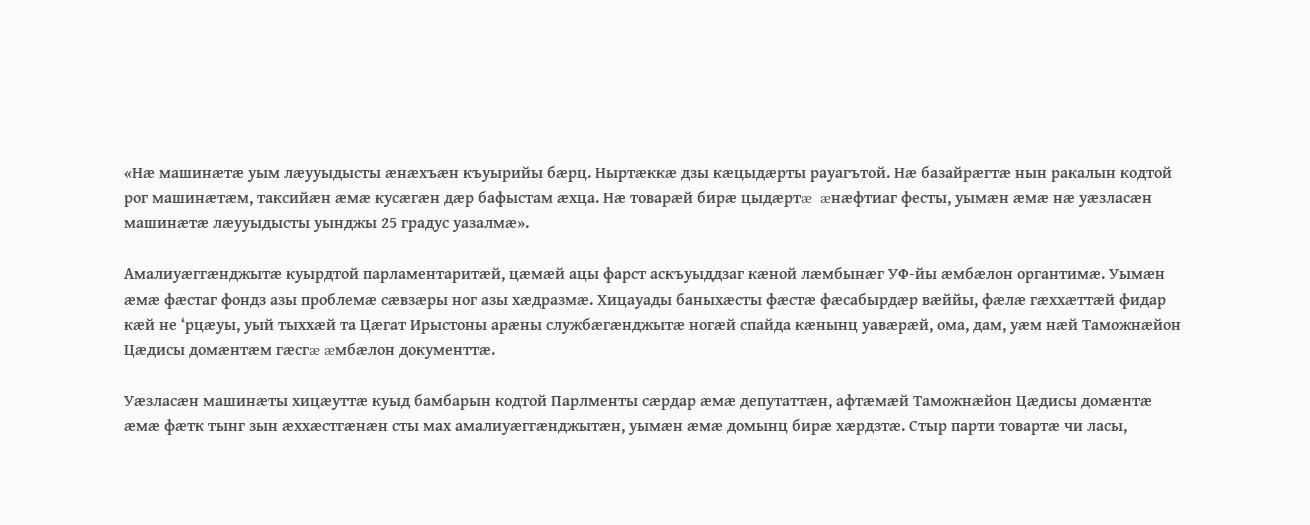«Нæ машинæтæ уым лæууыдысты æнæхъæн къуырийы бæрц. Ныртæккæ дзы кæцыдæрты рауагътой. Нæ базайрæгтæ нын ракалын кодтой рог машинæтæм, таксийæн æмæ кусæгæн дæр бафыстам æхца. Нæ товарæй бирæ цыдæртæ  æнæфтиаг фесты, уымæн æмæ нæ уæзласæн машинæтæ лæууыдысты уынджы 25 градус уазалмæ».

Амалиуæггæнджытæ куырдтой парламентаритæй, цæмæй ацы фарст аскъуыддзаг кæной лæмбынæг УФ-йы æмбæлон органтимæ. Уымæн æмæ фæстаг фондз азы проблемæ сæвзæры ног азы хæдразмæ. Хицауады баныхæсты фæстæ фæсабырдæр вæййы, фæлæ гæххæттæй фидар кæй не ‘рцæуы, уый тыххæй та Цæгат Ирыстоны арæны службæгæнджытæ ногæй спайда кæнынц уавæрæй, ома, дам, уæм нæй Таможнæйон Цæдисы домæнтæм гæсгæ æмбæлон документтæ.

Уæзласæн машинæты хицæуттæ куыд бамбарын кодтой Парлменты сæрдар æмæ депутаттæн, афтæмæй Таможнæйон Цæдисы домæнтæ æмæ фæтк тынг зын æххæстгæнæн сты мах амалиуæггæнджытæн, уымæн æмæ домынц бирæ хæрдзтæ. Стыр парти товартæ чи ласы,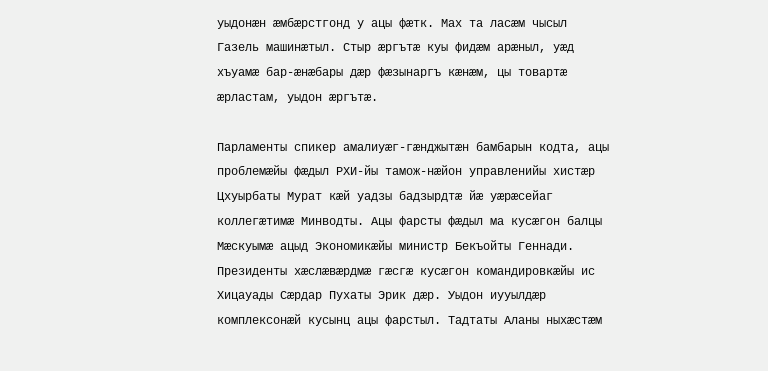уыдонæн æмбæрстгонд у ацы фæтк. Мах та ласæм чысыл Газель машинæтыл. Стыр æргътæ куы фидæм арæныл, уæд хъуамæ бар-æнæбары дæр фæзынаргъ кæнæм, цы товартæ æрластам, уыдон æргътæ.

Парламенты спикер амалиуæг-гæнджытæн бамбарын кодта, ацы проблемæйы фæдыл РХИ-йы тамож-нæйон управленийы хистæр Цхуырбаты Мурат кæй уадзы бадзырдтæ йæ уæрæсейаг коллегæтимæ Минводты. Ацы фарсты фæдыл ма кусæгон балцы Мæскуымæ ацыд Экономикæйы министр Бекъойты Геннади. Президенты хæслæвæрдмæ гæсгæ кусæгон командировкæйы ис Хицауады Сæрдар Пухаты Эрик дæр. Уыдон иууылдæр комплексонæй кусынц ацы фарстыл. Тадтаты Аланы ныхæстæм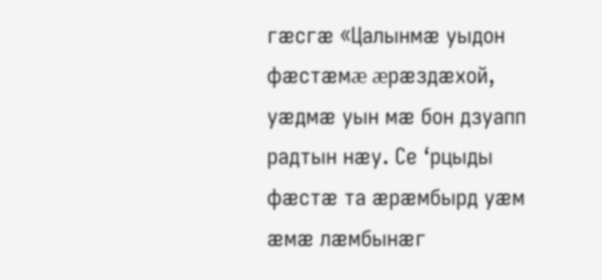гæсгæ «Цалынмæ уыдон фæстæмæ æрæздæхой, уæдмæ уын мæ бон дзуапп радтын нæу. Се ‘рцыды фæстæ та æрæмбырд уæм æмæ лæмбынæг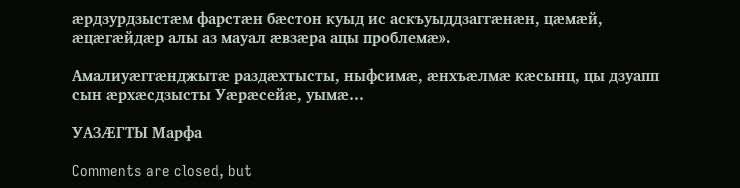æрдзурдзыстæм фарстæн бæстон куыд ис аскъуыддзаггæнæн, цæмæй, æцæгæйдæр алы аз мауал æвзæра ацы проблемæ».

Амалиуæггæнджытæ раздæхтысты, ныфсимæ, æнхъæлмæ кæсынц, цы дзуапп сын æрхæсдзысты Уæрæсейæ, уымæ…

УАЗÆГТЫ Марфа

Comments are closed, but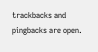trackbacks and pingbacks are open.